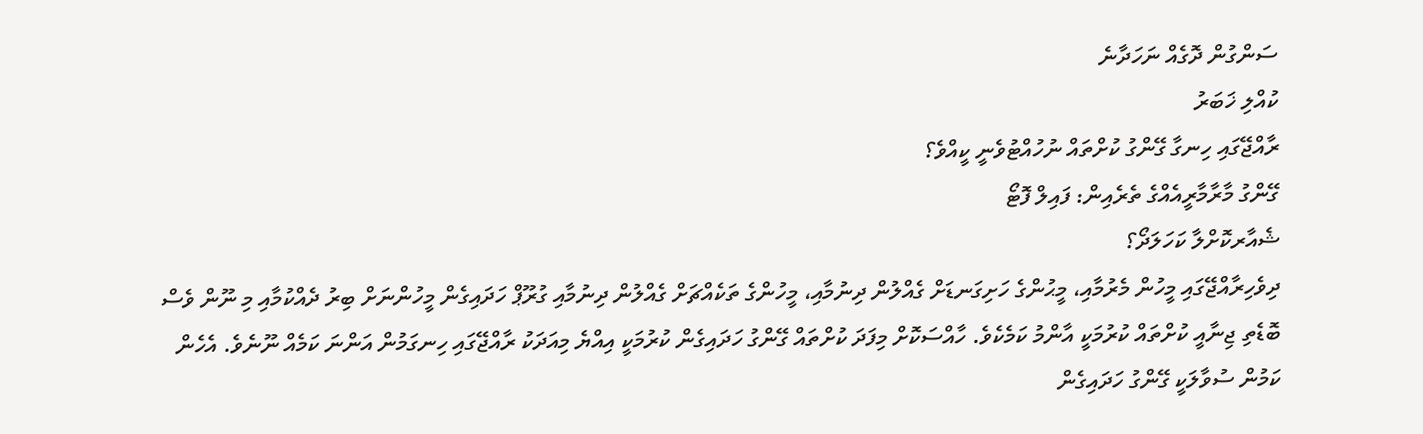ސަންގުން ދޮގެއް ނަހަދާނެ
ކުއްލި ޚަބަރު
ރާއްޖޭގައި ހިނގާ ގޭންގު ކުށްތައް ނުހުއްޓުވެނީ ކީއްވެ؟
ގޭންގު މާރާމާރީއެއްގެ ތެރެއިން: ފައިލް ފޮޓޯ
ޝެއާރކޮށްލާ ކަހަލަދޯ؟
ދިވެހިރާއްޖޭގައި މީހުން މެރުމާއި، މީޙުންގެ ހަށިގަނޑަށް ގެއްލުން ދިނުމާއި، މީހުންގެ ތަކެއްޗަށް ގެއްލުން ދިނުމާއި ގުރޫޕް ހަދައިގެން މީހުންނަށް ބިރު ދެއްކުމާއި މި ނޫން ވެސް ބޮޑެތި ޖިނާއީ ކުށްތައް ކުރުމަކީ އާންމު ކަމެކެވެ. ހާއްސަކޮށް މިފަދަ ކުށްތައް ގޭންގު ހަދައިގެން ކުރުމަކީ އިއްޔެ މިއަދަކު ރާއްޖޭގައި ހިނގަމުން އަންނަ ކަމެއް ނޫނެވެ. އެހެން ކަމުން ސުވާލަކީ ގޭންގު ހަދައިގެން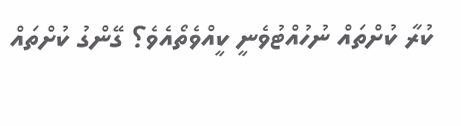ކުރާ ކުށްތައް ނުހުއްޓުވެނީ ކީއްވެތޯއެވެ؟ ގޭންގު ކުށްތައް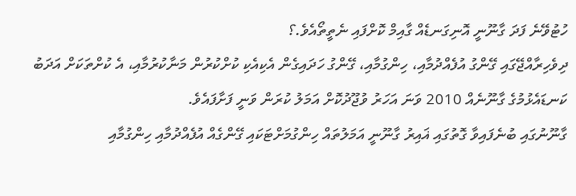ހުޓުވޭނެ ފަދަ ގާނޫނީ އޮނިގަނޑެއް ގާއިމް ކޮށްފައި ނެތީތޯއެވެ.؟
ދިވެހިރާއްޖޭގައި ގޭންގު އުފެއްދުމާއި، ހިންގުމާއި، ގޭންގު ހަދައިގެން އެކިއެކި ކުށްކުރުން މަނާކުރުމާއި، އެ ކުށްތަކަށް އަދަބު ކަނޑައެޅުމުގެ ގާނޫނެއް 2010 ވަނަ އަހަރު ވުޖޫދުކޮށް އަމަލު ކުރަން ވަނީ ފަށާފައެވެ.
ގާނޫނުގައި ބުނެފައިވާ ގޮތުގައި ޣައިރު ގާނޫނީ އަމަލުތައް ހިންގުމަށްޓަކައި ގޭންގެއް އުފެއްދުމާއި ހިންގުމާއި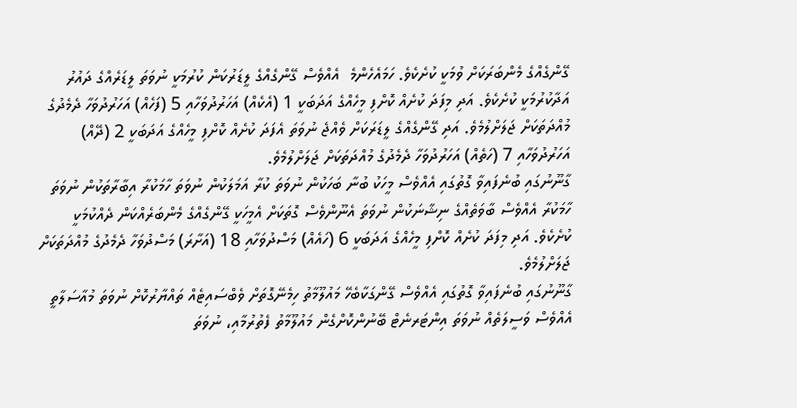ގޭންގެއްގެ މެންބަރަކަށް ވުމަކީ ކުށެކެވެ. ހަމައެހެންމެ  އެއްވެސް ގޭންގެއްގެ ލީޑަރުކަން ކުރުމަކީ ނުވަތަ ލީޑަރެއްގެ ދައުރު އަދާކުރުމަކީ ކުށެކެވެ. އަދި މިފަދަ ކުށެއް ކޮށްފި މީހެއްގެ އަދަބަކީ 1 (އެކެއް) އަހަރުދުވަހާއި 5 (ފަހެއް) އަހަރުދުވަހާ ދެމެދުގެ މުއްދަތަކަށް ޖަލަށްލުމެވެ. އަދި ގޭންގެއްގެ ލީޑަރަކަށް ވެއްޖެ ނުވަތަ އެފަދަ ކުށެއް ކޮށްފި މީހެއްގެ އަދަބަކީ 2 (ދޭއް) އަހަރުދުވަހާއި 7 (ހަތެއް) އަހަރުދުވަހާ ދެމެދުގެ މުއްދަތަކަށް ޖަލަށްލުމެވެ.
ގާނޫނުގައި ބުނެފައިވާ ގޮތުގައި އެއްވެސް މީހަކު ބުނާ ބަހަކުން ނުވަތަ ކުރާ އަމަލަކުން ނުވަތަ ހާމަކުރާ އިބާރާތަކުން ނުވަތަ ހާމަކުރާ އެއްވެސް ބާވަތެއްގެ ނިޝާނަކުން ނުވަތަ އެނޫންވެސް ގޮތަކަށް އެމީހަކީ ގޭންގެއްގެ މެންބަރެއްކަން ދެއްކުމަކީ ކުށެކެވެ. އަދި މިފަދަ ކުށެއް ކޮށްފި މީހެއްގެ އަދަބަކީ 6 (ހައެއް) މަސްދުވަހާއި 18 (އަށާރަ) މަސްދުވަހާ ދެމެދުގެ މުއްދަތަކަށް ޖަލަށްލުމެވެ.
ގާނޫނުގައި ބުނެފައިވާ ގޮތުގައި އެއްވެސް ގޭންގަކާބެހޭ މައުލޫމާތު ހިމެނޭގޮތަށް ވެބްސައިޓެއް ތައްޔާރުކޮށް ނުވަތަ މުއާސަލާތީ އެއްވެސް ވަސީލަތެއް ނުވަތަ އިންޓަރނެޓް ބޭނުންކޮށްގެން މައުލޫމާތު ފެތުރުމާއި، ނުވަތަ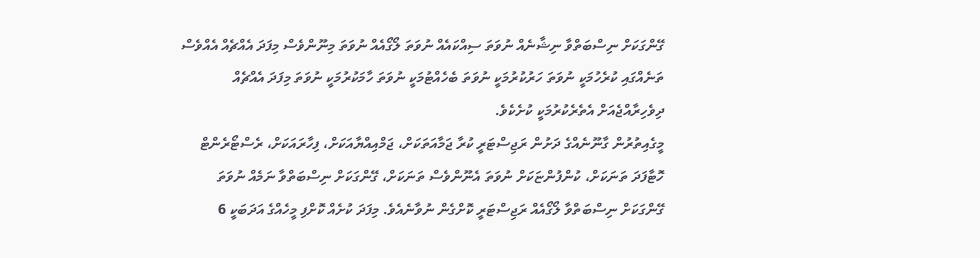ގޭންގަކަށް ނިސްބަތްވާ ނިޝާނެއް ނުވަތަ ސިއްކައެއް ނުވަތަ ލޯގޯއެއް ނުވަތަ މިނޫންވެސް މިފަދަ އެއްޗެއް އެއްވެސް ތަނެއްގައި ކުރެހުމަކީ ނުވަތަ ހަރުކުރުމަކީ ނުވަތަ ބެހެއްޓުމަކީ ނުވަތަ ހާމަކުރުމަކީ ނުވަތަ މިފަދަ އެއްޗެއް ދިވެހިރާއްޖެއަށް އެތެރެކުރުމަކީ ކުށެކެވެ.
މީގެއިތުރުން ގާނޫނެއްގެ ދަށުން ރަޖިސްޓަރީ ކުރާ ޖަމާއަތަކަށް، ޖަމްއިއްޔާއަކަށް، ފިހާރައަކަށް، ރެސްޓޯރެންޓް ހޮޓާފަދަ ތަނަކަށް، ކުންފުންޏަކަށް ނުވަތަ އެނޫންވެސް ތަނަކަށް، ގޭންގަކަށް ނިސްބަތްވާ ނަމެއް ނުވަތަ ގޭންގަކަށް ނިސްބަތްވާ ލޯގޯއެއް ރަޖިސްޓަރީ ކޮށްގެން ނުވާނެއެވެ. މިފަދަ ކުށެއް ކޮށްފި މީހެއްގެ އަދަބަކީ 6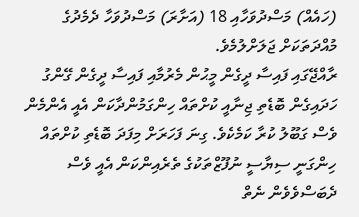(ހައެއް) މަސްދުވަހާއި 18 (އަށާރަ) މަސްދުވަހާ ދެމެދުގެ މުއްދަތަކަށް ޖަލަށްލުމެވެ.
ރާއްޖޭގައި ފައިސާ ދީގެން މީޙުން މެރުމާއި ފައިސާ ދީގެން ގޭންގު ހަދައިގެން ބޮޑެތި ޖިނާއީ ކުށްތައް ހިންގަމުންދާކަން އެއީ އެންމެން ވެސް ގަބޫލު ކުރާ ކަމެކެވެ. ގިނަ ފަހަރަށް މިފަދަ ބޮޑެތި ކުށްތައް ހިންގަނީ ސިޔާސީ ނުފޫޒްތަކުގެ ތެރެއިންކަން އެއީ ވެސް ދެބަސްވެވެން ނެތް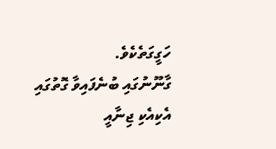ހަގީގަތެކެވެ.
ގާނޫނުގައި ބުނެފައިވާ ގޮތުގައި އެކިއެކި ޖިނާއީ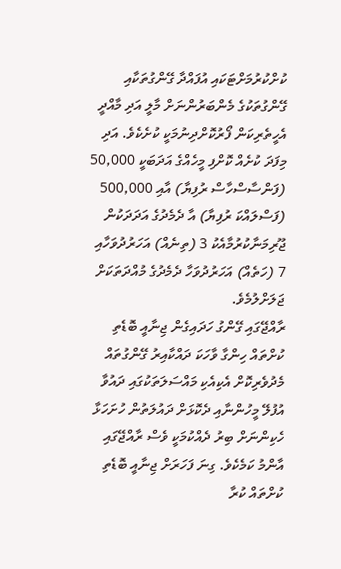ކުށްކުރުމަށްޓަކައި އުފައްދާ ގޭންގުތަކާއި ގޭންގުތަކުގެ މެންބަރުންނަށް މާލީ އަދި މާއްދީ އެހީތެރިކަން ފޯރުކޮށްދިނުމަކީ ކުށެކެވެ. އަދި މިފަދަ ކުށެއް ކޮށްފި މީހެއްގެ އަދަބަކީ 50,000 (ފަންސާސްހާސް ރުފިޔާ) އާއި 500,000  (ފަސްލައްކަ ރުފިޔާ) އާ ދެމެދުގެ އަދަދަކުން ޖޫރިމަނާކުރުމާއެކު 3 (ތިނެއް) އަހަރުދުވަހާއި 7 (ހަތެއް) އަހަރުދުވަހާ ދެމެދުގެ މުއްދަތަކަށް ޖަލަށްލުމެވެ.
ރާއްޖޭގައި ގޭންގު ހަދައިގެން ޖިނާއީ ބޮޑެތި ކުށްތައް ހިންގާ ވާހަކަ ދައްކާއިރު ގޭންގުތައް މެދުވެރިކޮށް އެކިއެކި މައްސަލަތަކުގައި ދައުވާ އުފުލޭ މީހުންނާއި ދެކޮޅަށް ދައުލަތުން ހުށަހަޅާ ހެކިންނަށް ބިރު ދެއްކުމަކީ ވެސް ރާއްޖޭގައި އާންމު ކަމެކެވެ. ގިނަ ފަހަރަށް ޖިނާއީ ބޮޑެތި ކުށްތައް ކުރާ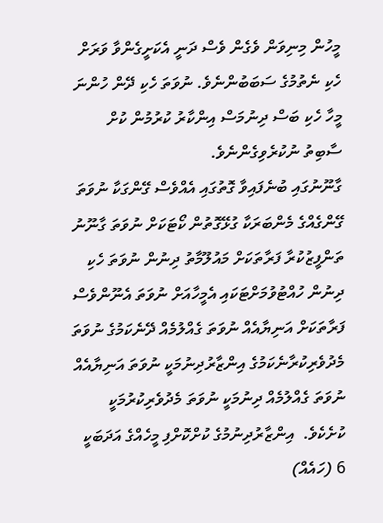މީހުން މިނިވަން ވެގެން ވެސް ދަނީ އެކަށީގެންވާ ވަރަށް ހެކި ނެތުމުގެ ސަބަބުންނެވެ. ނުވަތަ ހެކި ދޭން ހުންނަ މީހާ ހެކި ބަސް ދިނުމަސް އިންކާރު ކުރުމުން ކުށް ސާބިތު ނުކުރެވިގެންނެވެ.
ގާނޫނުގައި ބުނެފައިވާ ގޮތުގައި އެއްވެސް ގޭންގަކާ ނުވަތަ ގޭންގެއްގެ މެންބަރަކާ ގުޅޭގޮތުން ކޯޓަކަށް ނުވަތަ ގާނޫނު ތަންފީޒުކުރާ ފަރާތަކަށް މައުލޫމާތު ދިނުން ނުވަތަ ހެކި ދިނުން ހުއްޓުވުމަށްޓަކައި އެމީހާއަށް ނުވަތަ އެނޫންވެސް ފަރާތަކަށް އަނިޔާއެއް ނުވަތަ ގެއްލުމެއް ދޭނެކަމުގެ ނުވަތަ މެދުވެރިކުރާނެކަމުގެ އިންޒާރުދިނުމަކީ ނުވަތަ އަނިޔާއެއް ނުވަތަ ގެއްލުމެއް ދިނުމަކީ ނުވަތަ މެދުވެރިކުރުމަކީ ކުށެކެވެ.  އިންޒާރުދިނުމުގެ ކުށްކޮށްފި މީހެއްގެ އަދަބަކީ 6 (ހައެއް)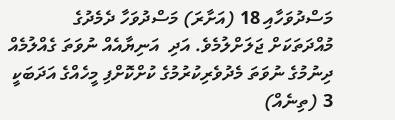މަސްދުވަހާއި 18 (އަށާރަ) މަސްދުވަހާ ދެމެދުގެ މުއްދަތަކަށް ޖަލަށްލުމެވެ. އަދި  އަނިޔާއެއް ނުވަތަ ގެއްލުމެއް ދިނުމުގެ ނުވަތަ މެދުވެރިކުރުމުގެ ކުށްކޮށްފި މީހެއްގެ އަދަބަކީ 3 (ތިނެއް)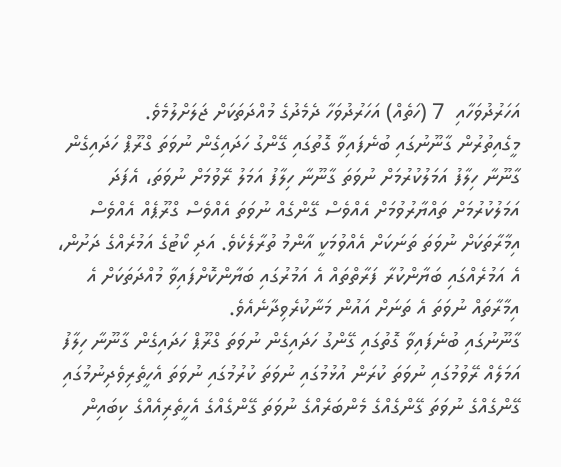އަހަރުދުވަހާއި  7 (ހަތެއް) އަހަރުދުވަހާ ދެމެދުގެ މުއްދަތަކަށް ޖަލަށްލުމެވެ.
މީގެއިތުރުން ގާނޫނުގައި ބުނެފައިވާ ގޮތުގައި ގޭންގު ހަދައިގެން ނުވަތަ ގްރޫޕް ހަދައިގެން ގާނޫނާ ހިލާފު އަމަލުކުރުމަށް ނުވަތަ ގާނޫނާ ހިލާފު އަމަލު ރޭވުމަށް ނުވަތަ، އެފަދަ އަމަލުކުރުމަށް ތައްޔާރުވުމަށް އެއްވެސް ގޭންގެއް ނުވަތަ އެއްވެސް ގްރޫޕެއް އެއްވެސް އިމާރާތަކަށް ނުވަތަ ތަނަކަށް އެއްވުމަކީ އާންމު ތުރާލެކެވެ. އަދި ކޯޓުގެ އަމުރެއްގެ ދަށުން،  އެ އަމުރެއްގައި ބަޔާންކުރާ ފަރާތްތައް އެ އަމުރުގައި ބަޔާންކޮށްފައިވާ މުއްދަތަކަށް އެ އިމާރާތައް ނުވަތަ އެ ތަނަށް އައުން މަނާކުރެވިދާނެއެވެ.
ގާނޫނުގައި ބުނެފައިވާ ގޮތުގައި ގޭންގު ހަދައިގެން ނުވަތަ ގްރޫޕް ހަދައިގެން ގާނޫނާ ހިލާފު އަމަލެއް ރޭވުމުގައި ނުވަތަ ކުރަން އުޅުމުގައި ނުވަތަ ކުރުމުގައި ނުވަތަ އެހީތެރިވެދިނުމުގައި ގޭންގެއްގެ ނުވަތަ ގޭންގެއްގެ މެންބަރެއްގެ ނުވަތަ ގޭންގެއްގެ އެހީތެރިއެއްގެ ކިބައިން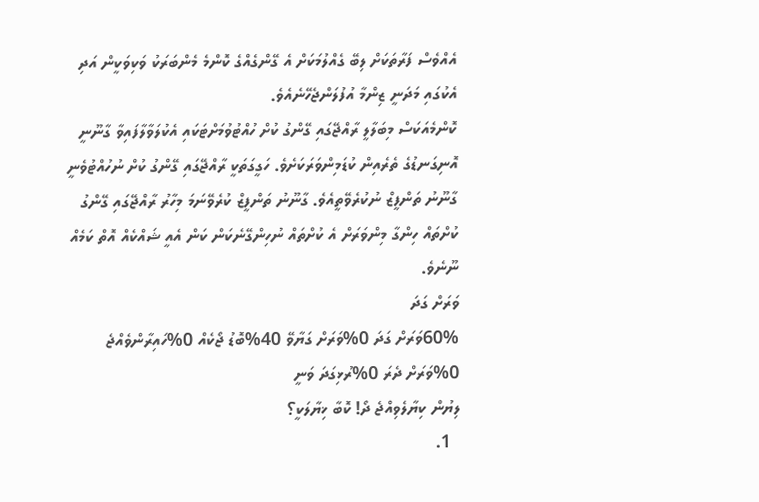އެއްވެސް ފަރާތަކަށް ލިބޭ ގެއްލުމަކަށް އެ ގޭންގެއްގެ ކޮންމެ މެންބަރަކު ވަކިވަކީން އަދި އެކުގައި މަދަނީ ޒިންމާ އުފުލަންޖެހޭނެއެވެ.
ކޮންމެއަކަސް މިބަލާލީ ރާއްޖޭގައި ގޭންގު ކުށް ހުއްޓުވުމަށްޓަކައި އެކުލަވާލާފައިވާ ގާނޫނީ އޮނިގަނޑުގެ ތެރެއިން ކުޑަމިންވަރަކަށެވެ. ހަގީގަތަކީ ރާއްޖޭގައި ގޭންގު ކުށް ނުހުއްޓުވެނީ ގާނޫނު ތަންފީޒް ނުކުރެވޭތީއެވެ. ގާނޫނު ތަންފީޒް ކުރެވޭނަމަ މިހާރު ރާއްޖޭގައި ގޭންގު ކުށްތައް ހިންގާ މިންވަރަށް އެ ކުށްތައް ނުހިންގޭނެކަން ކަން އެއީ ޝައްކެއް އޮތް ކަމެއް ނޫނެވެ.
ވަރަށް ގަދަ
60%ވަރަށް ގަދަ 0%ވަރަށް ގަޔާވޭ 40%ބޮޑު ޖޯކެއް 0%ހައިރާންވެއްޖެ 0%ވަރަށް ދެރަ 0%ރުޅިގަދަ ވަނީ
ލިޔުން ކިޔާލެވިއްޖެ ދޯ! ކޮބާ ޚިޔާލަކީ؟
  1.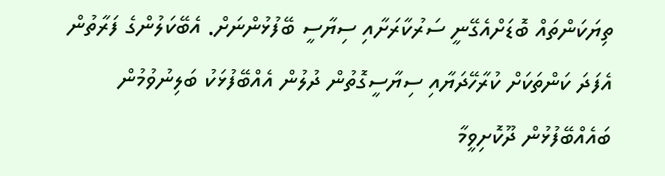ތިޔަކަންތައް ބޮޑަށްއެގޭނީ ސަރުކާރަށާއި ސިޔާސީ ބޭފުޅުންނަށް. އެބޭކަލުންގެ ފަރާތުން އެފަދަ ކަންތަކަށް ކުރާހޭދަޔާއި ސިޔާސީގޮތުން ދުލުން އެއްބޭފުޅަކު ބަލިނުވުމުން ބައެއްބޭފުޅުން ދޫކޮށިވީމާ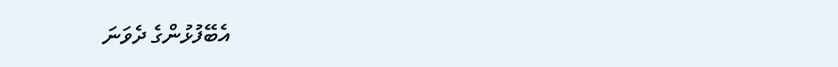އެބޭފުޅުންގެ ދެވަނަ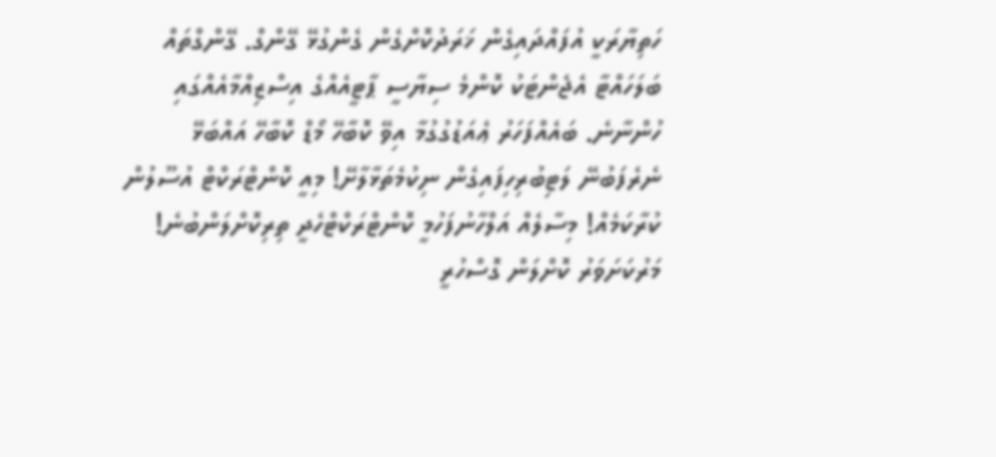ހަތިޔާރަކީ އުފައްދައިގެން ޚަރަދުކޮށްގެން ގެންގުޅޭ ގޭންގް. ގޭންގްތައް ބަލަހައްޓާ އެޖެންޓަކު ކޮންމެ ސިޔާސީ ޕާޓީއެއްގެ އިސްޒިއްމާއެއްގައި ހުންނާނެ. ބައެއްފަހަރު ޢެއަޑުގުގުމާ އިވޭ ކޮބާހޭ މޯޑް ކޮބާހޭ އައްބަޅޭ ނެރެފަބުނޭ ލަޓިބުރިހިފައިގެން ނިކުމެތަޅާލާށޭ! މިއީ ކޮންޓްރަކްޓް އުސޫލުން ކުރާކަމެއް! މިސާލެއް އަލްހާނުފަހުމީ ކޮންޓްރަކްޓްހެދީ ތިރިކޮށްލަންބުނެ! މަރުކަށަވަރު ކޮށްލަން ގޮސްހުރީ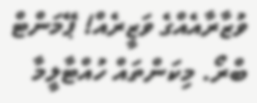ވުޒާރާއެއްގެ ވަޒީރެއް! ޕޭމަންޓް ބްރޯ. މިކަންތައް ހުއްޓާލީމާ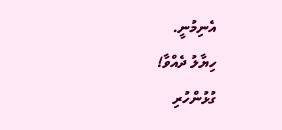އެނިމުނީ.
ހިޔާލު ދެއްވާ!
ގުޅުންހުރި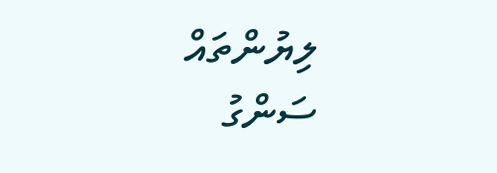ލިޔުންތައް
ސަންގު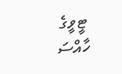ޓީވީގެ ހާއްސަ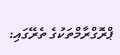ޕްރޮގްރާމްތަކުގެ ތެރޭގައި: